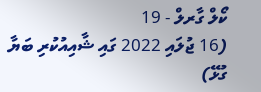ކޯލް ގާރލް - 19
(16 ޖުލައި 2022 ގައި ޝާއިއުކުރި ބަޔާ ގުޅޭ)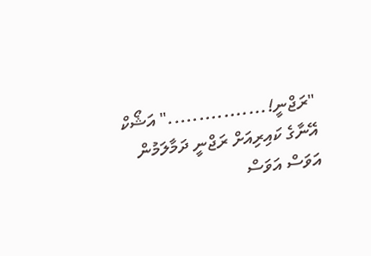"ރަޖްނީ!................" އަޝޯކް އޭނާގެ ކައިރިއަށް ރަޖްނީ ދަމާލަމުން އަވަސް އަވަސް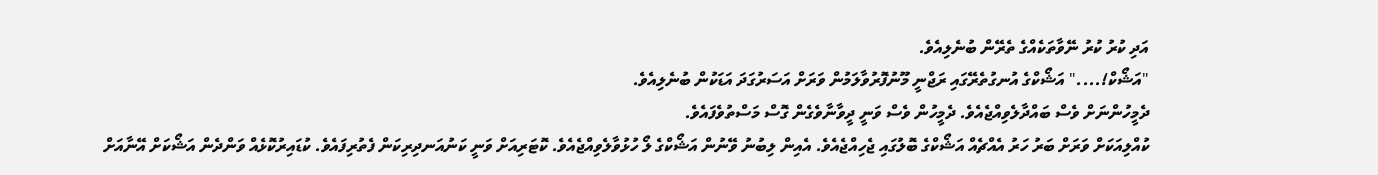އަދި ކުރު ކުރު ނޭވާތަކެއްގެ ތެރޭން ބުނެލިއެވެ.
"އަޝޯކް!...." އަޝޯކްގެ އުނގުތެރޭގައި ރަޖްނީ މޫނުފޮރުވާލަމުން ވަރަށް އަސަރުގަދަ އަޑަކުން ބުނެލިއެވެ.
ދެމީހުންނަށް ވެސް ބައްދާލެވިއްޖެއެވެ. ދެމީހުން ވެސް ވަނީ ދީވާނާވެގެން ގޮސް މަސްތުވެފައެވެ.
ކުއްލިއަކަށް ވަރަށް ބަރު ހަރު އެއްޗެއް އަޝޯކްގެ ބޮލުގައި ޖެހިއްޖެއެވެ. އެއިން ލިބުނު ވޭނުން އަޝޯކްގެ ލޯ ހުޅުވާލެވިއްޖެއެވެ. ކޮޓަރިއަށް ވަނީ ކަނުއަނދިރިކަން ފެތުރިފައެވެ. ކުޑައިރުކޮޅެއް ވަންދެން އަޝޯކަށް އޭނާއަށް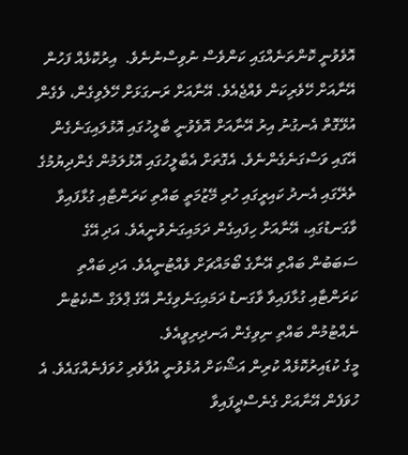އޮވެވުނީ ކޮންތަނެއްގައި ކަންވެސް ނުވިސްނުނެވެ.  އިރުކޮޅެއް ފަހުން އޭނާއަށް ހޭވެރިކަން ވެއްޖެއެވެ. އޭނާއަށް ރަނގަޅަށް ހޭލެވިގެން، ވެގެން އުޅޭގޮތް އެނގުނު އިރު އޭނާއަށް އޮވެވުނީ ބާލީހުގައި އޮޅުލައިގަނެގެން އޭގައި ވަސްގަނެގެންނެވެ. އެގޮތަށް އެބާލީހުގައި އޮޅުލަމުން ގެންދިޔުމުގެ ތެރޭގައި އެނދު ކައިރީގައި ހުރި މޭޒުމަތީ ބައްތި ކަރަންޓާއި ގުޅާފައިވާ ވާގަނޑުގައި، އޭނާއަށް ހިފައިގެން ދަމައިގަނެވުނީއެވެ. އަދި އޭގެ ސަބަބުން ބައްތި އޭނާގެ ބޯމައްޗަށް ވެއްޓުނީއެވެ. އަދި ބައްތި ކަރަންޓާއި ގުޅާފައިވާ ވާގަނޑު ދަމައިގަނެވިގެން އޭގެ ޕްލަގް ސޮކެޓުން ނެއްޓުމުން ބައްތި ނިވިގެން އަނދިރިވީއެވެ.
މީގެ ކުޑައިރުކޮޅެއް ކުރިން އަޝޯކަށް އުޅެވުނީ އުފާވެރި ހުވަފެނެއްގައެވެ. އެ ހުވަފެން އޭނާއަށް ގެނެސްދީފައިވާ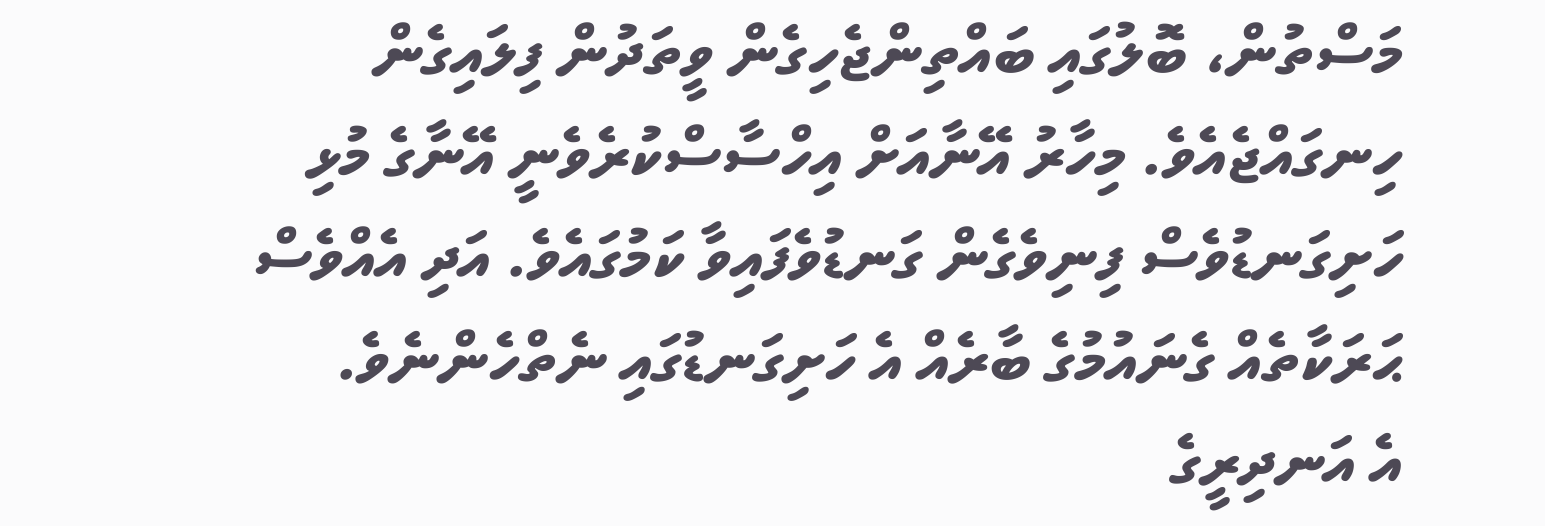މަސްތުން، ބޮލުގައި ބައްތިންޖެހިގެން ވީތަދުން ފިލައިގެން ހިނގައްޖެއެވެ. މިހާރު އޭނާއަށް އިހްސާސްކުރެވެނީ އޭނާގެ މުޅި ހަށިގަނޑުވެސް ފިނިވެގެން ގަނޑުވެފައިވާ ކަމުގައެވެ. އަދި އެއްވެސް ޙަރަކާތެއް ގެނައުމުގެ ބާރެއް އެ ހަށިގަނޑުގައި ނެތްހެންނެވެ.
އެ އަނދިރީގެ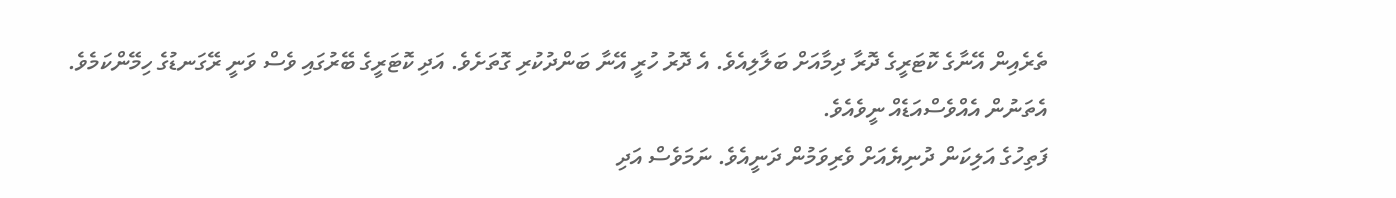ތެރެއިން އޭނާގެ ކޮޓަރީގެ ދޮރާ ދިމާއަށް ބަލާލިއެވެ. އެ ދޮރު ހުރީ އޭނާ ބަންދުކުރި ގޮތަށެވެ. އަދި ކޮޓަރީގެ ބޭރުގައި ވެސް ވަނީ ރޭގަނޑުގެ ހިމޭންކަމެވެ. އެތަނުން އެއްވެސްއަޑެއް ނީވެއެވެ.
ފަތިހުގެ އަލިކަން ދުނިޔެއަށް ވެރިވަމުން ދަނީއެވެ. ނަމަވެސް އަދި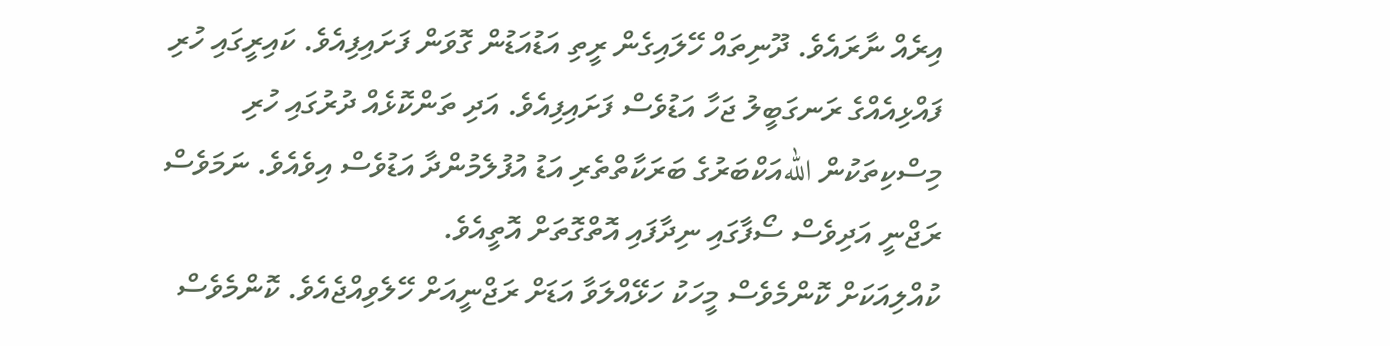އިރެއް ނާރައެވެ. ދޫނިތައް ހޭލައިގެން ރީތި އަޑުއަޑުން ގޮވަން ފަށައިފިއެވެ. ކައިރީގައި ހުރި ފައްޅިއެއްގެ ރަނގަބީލު ޖަހާ އަޑުވެސް ފަށައިފިއެވެ. އަދި ތަންކޮޅެއް ދުރުގައި ހުރި މިސްކިތަކުން اللهއަކްބަރުގެ ބަރަކާތްތެރި އަޑު އުފުލެމުންދާ އަޑުވެސް އިވެއެވެ. ނަމަވެސް ރަޖްނީ އަދިވެސް ސޯފާގައި ނިދާފައި އޮތްގޮތަށް އޮތީއެވެ.
ކުއްލިއަކަށް ކޮންމެވެސް މީހަކު ހަޅޭއްލަވާ އަޑަށް ރަޖްނީއަށް ހޭލެވިއްޖެއެވެ. ކޮންމެވެސް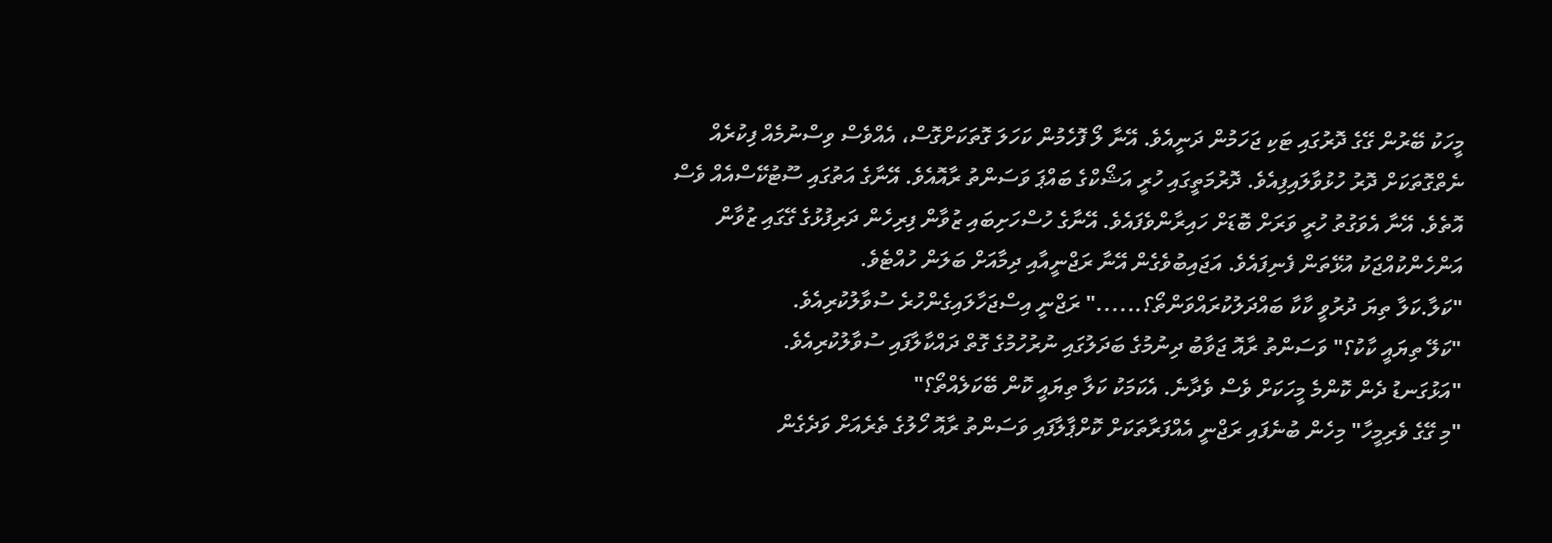މީހަކު ބޭރުން ގޭގެ ދޮރުގައި ޓަކި ޖަހަމުން ދަނީއެވެ. އޭނާ ލޯ ފޮހެމުން ކަހަލަ ގޮތަކަށްގޮސް، އެއްވެސް ވިސްނުމެއް ފިކުރެއް ނެތްގޮތަކަށް ދޮރު ހުޅުވާލައިފިއެވެ. ދޮރުމަތީގައި ހުރީ އަޝޯކްގެ ބައްޕަ ވަސަންތު ރާއޮއެވެ. އޭނާގެ އަތުގައި ސޫޓުކޭސްއެއް ވެސް އޮތެވެ. އޭނާ އެވަގުތު ހުރީ ވަރަށް ބޮޑަށް ހައިރާންވެފައެވެ. އޭނާގެ ހުސްހަށިބައި ޒުވާން ފިރިހެން ދަރިފުޅުގެ ގޭގައި ޒުވާން އަންހެންކުއްޖަކު އުޅޭތަން ފެނިފައެވެ. އަޖައިބުވެގެން އޭނާ ރަޖްނީއާއި ދިމާއަށް ބަލަން ހުއްޓެވެ.
"ކަލާ.ކަލާ ތިޔަ ދުރުވީ ކާކާ ބައްދަލުކުރައްވަންތޯ؟......" ރަޖްނީ އިސްޖަހާލައިގެންހުރެ ސުވާލުކުރިއެވެ.
"ކަލޭ ތިޔައީ ކާކު؟" ވަސަންތު ރާއޮ ޖަވާބު ދިނުމުގެ ބަދަލުގައި ނުރުހުމުގެ ގޮތް ދައްކާލާފައި ސުވާލުކުރިއެވެ.
"އަޅުގަނޑު ދެން ކޮންމެ މީހަކަށް ވެސް ވެދާނެ. އެކަމަކު ކަލާ ތިޔައީ ކޮން ބޭކަލެއްތޯ؟"
"މި ގޭގެ ވެރިމީހާ" މިހެން ބުނެފައި ރަޖްނީ އެއްފަރާތަކަށް ކޮށްޕާލާފައި ވަސަންތު ރާއޮ ހޯލުގެ ތެރެއަށް ވަދެގެން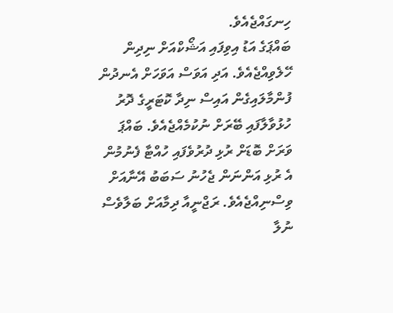ހިނގައްޖެއެވެ.
ބައްޕަގެ އަޑު އިވިފައި އަޝޯކްއަށް ނިދިން ހޭލެވިއްޖެއެވެ. އަދި އަވަސް އަވަހަށް އެނދުން ފުންމާލައިގެން އައިސް ނިދާ ކޮޓަރީގެ ދޮރު ހުޅުވާލާފައި ބޭރަށް ނުކުމެއްޖެއެވެ. ބައްޕަ ވަރަށް ބޮޑަށް ރުޅި ދުރުވެފައި ހުއްޓާ ފެނުމުން އެ ރުޅި އަންނަން ޖެހުނު ސަބަބު އޭނާއަށް ވިސްނިއްޖެއެވެ. ރަޖްނީއާ ދިމާއަށް ބަލާވެސް ނުލާ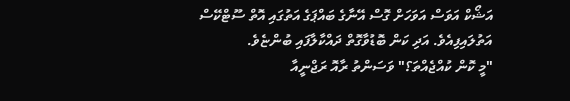އަޝޯކް އަވަސް އަވަހަށް ގޮސް އޭނާގެ ބައްޕަގެ އަތުގައި އޮތް ސޫޓްކޭސް އަތުލައިފިއެވެ. އަދި ކަން ބޮޑުވާގޮތް ދައްކާލާފައި ބުންޏެވެ.
"މީ ކޮން ކުއްޖެއްތަ؟" ވަސަންތު ރާއޮ ރަޖްނީއާ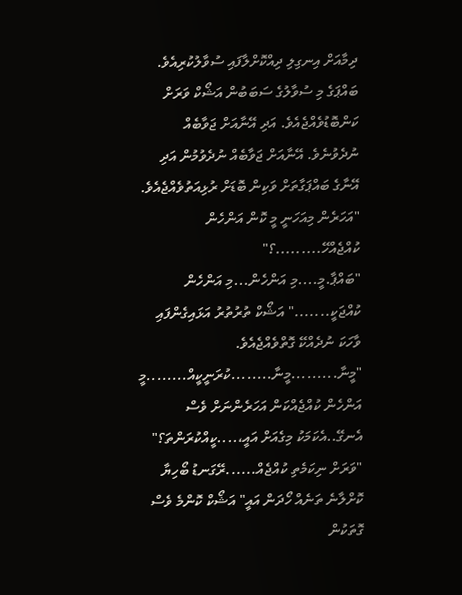ދިމާއަށް އިނގިލި ދިއްކޮށްލާފައި ސުވާލުކުރިއެވެ. ބައްޕަގެ މި ސުވާލުގެ ސަބަބުން އަޝޯކް ވަރަށް ކަންބޮޑުވެއްޖެއެވެ. އަދި އޭނާއަށް ޖަވާބެއް ނުދެވުނެވެ. އޭނާއަށް ޖަވާބެއް ނުދެވުމުން އަދި އޭނާގެ ބައްޕަގާތަށް ވަކިން ބޮޑަށް ރުޅިއަތުވެއްޖެއެވެ.
"އަހަރެން މިއަހަނީ މީ ކޮން އަންހެން ކުއްޖެއްހޭ.........؟"
"ބައްޕާ.މީ....މި އަންހެން...މި އަންހެން ކުއްޖަކީ......." އަޝޯކް ތުރުތުރު އަޅައިގެންފައި ވާހަކަ ނުދެއްކޭ ގޮތްވެއްޖެއެވެ.
"މީނާ.........މީނާ........ކުރަނީކީއް........މީ އަންހެން ކުއްޖެއްކަން އަހަރެންނަށް ވެސް އެނގޭ..އެކަމަކު މިގެއަށް އައީ،....ކީއްކުރަންތަ؟"
"ވަރަށް ނިކަމެތި ކުއްޖެއް......ރޭގަނޑު ބޯހިޔާ ކޮށްލާނެ ތަނެއް ހޯދަން އައީ" އަޝޯކް ކޮންމެ ވެސް ގޮތަކުން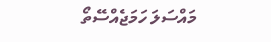މައްސަލަ ހަމަޖެއްސޭތޯ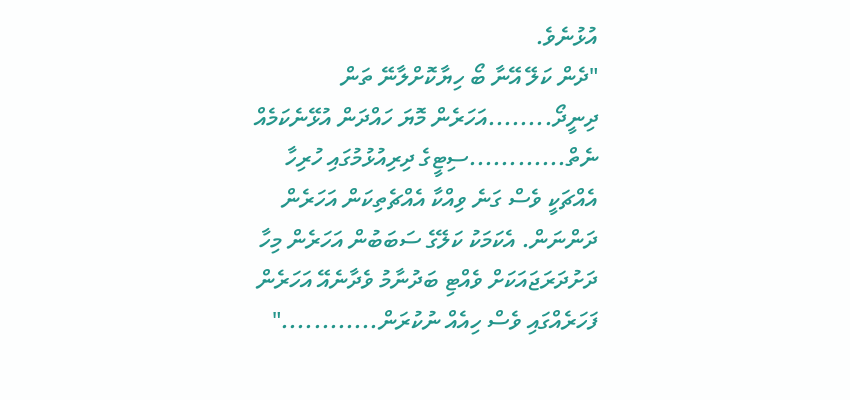އުޅުނެވެ.
"ދެން ކަލޭ އޭނާ ބޯ ހިޔާކޮށްލާނޭ ތަން ދިނީދޯ........އަހަރެން މޮޔަ ހައްދަން އުޅޭނެކަމެއް ނެތް............ސިޓީގެ ދިރިއުޅުމުގައި ހުރިހާ އެއްޗަކީ ވެސް ގަނެ ވިއްކާ އެއްޗެތިކަން އަހަރެން ދަންނަން. އެކަމަކު ކަލޭގެ ސަބަބުން އަހަރެން މިހާ ދަށުދަރަޖައަކަށް ވެއްޓި ބަދުނާމު ވެދާނެއޭ އަހަރެން ފަހަރެއްގައި ވެސް ހިއެއް ނުކުރަން............"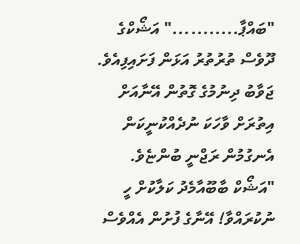"ބައްޕާ..........." އަޝޯކްގެ ދޫވެސް ތުރުތުރު އަޅަން ފަށައިފިއެވެ. ޖަވާބު ދިނުމުގެ ގޮތުން އޭނާއަށް އިތުރަށް ވާހަކަ ނުދެއްކުނީކަން އެނގުމުން ރަޖްނީ ބުންޏެވެ.
"އަޝޯކް ބާބޫއާމެދު ކަލާކުށް ހީ ނުކުރައްވާ! އޭނާގެ ފުށުން އެއްވެސް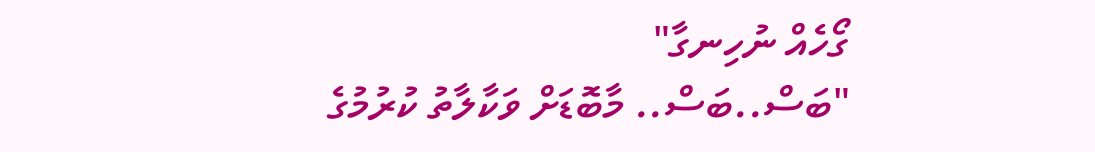ގޯހެއް ނުހިނގާ"
"ބަސް..ބަސް.. މާބޮޑަށް ވަކާލާތު ކުރުމުގެ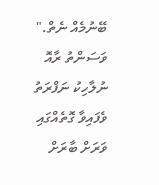ބޭނުމެއް ނެތް." ވަސަންތު ރާއޮ ނުލާހިކު ނަފްރަތު ވެފައިވާ ގޮތެއްގައި ވަރަށް ބާރަށް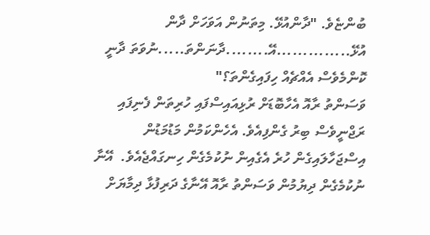ބުންޏެވެ. "ދާންއުޅޭ. މިތަނުން އަވަހަށް ދާން އުޅޭ..............އޭ........ދާނަންތަ.....ނުވަތަ ދާނީ ކޮންމެވެސް އެއްޗެއް ހިފައިގެންތަ؟"
ވަސަންތު ރާއޮ އެހާބޮޑަށް ރުޅިއައިސްފައި ހުރިތަން ފެނިފައި ރަޖްނީވެސް ބިރު ގެންފިއެވެ. އެހެންކަމުން މަޑުމަޑުން އިސްޖަހާލައިގެން ހުރެ އެގެއިން ނުކުމެގެން ހިނގައްޖެއެވެ.  އޭނާ ނުކުމެގެން ދިޔުމުން ވަސަންތު ރާއޮ އޭނާގެ ދަރިފުޅާ ދިމާޔަށް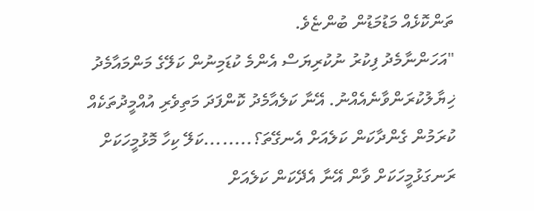ތަންކޮޅެއް މަޑުމަޑުން ބުންޏެވެ.
"އަހަންނާމެދު ފިކުރު ނުކުރިޔަސް އެންމެ ކުޑަމިނުން ކަލޭގެ މަންމައާމެދު ޚިޔާލުކުރަންވާނެއެއްނު. އޭނާ ކަލެއާމެދު ކޮންފަދަ މަތިވެރި އުއްމީދުތަކެއް ކުރަމުން ގެންދާކަން ކަލެއަށް އެނގޭތަ؟........ކަލޭ ކިހާ މޮޅުމީހަކަށް ރަނގަޅުމީހަކަށް ވާން އޭނާ އެދޭކަން ކަލެއަށް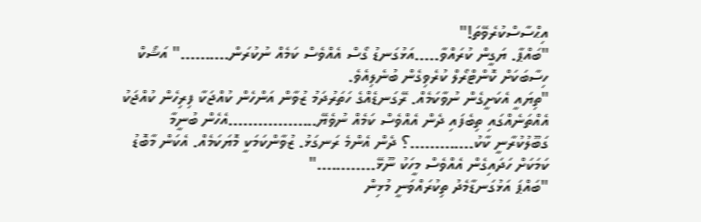އިޙްސާސްކުރެވޭތަ!"
"ބައްޕާ. ޔަގީން ކުރައްވާ.....އަޅުގަނޑު ގޯސް އެއްވެސް ކަމެއް ނުކުރަން.........." އަޝޯކް ހިސާބަކަށް ކޮންޓްރޯލް ކުރެވިގެން ބުނެލިއެވެ.
"ތިޔައީ އެކަށީގެން ނުވާކަމެއް. ރޭގަނޑެއްގެ ހަތަރުދަމު ޒުވާން އަންހެން ކުއްޖަކާ ފިރިހެން ކުއްޖަކު އެއްތަނެއްގައި ތިބެފައި ދެން އެއްވެސް ކަމެއް ނުވެޔޭ..................އެހެން ބުނީމާ ގަބޫލުކުރާނީ ކާކު.............؟ ދެން އެންމެ ރަނގަޅު. ޒުވާންކަމަކީ މޮޔަކަމެއް. އެކަން މާބޮޑު ކަމަކަށް ހަދައިގެން އެއްވެސް މީހަކު ނޫޅޭ............"
"ބައްޕަ އަޅުގަނޑާމެދު ތިކުރައްވަނީ މުޅިން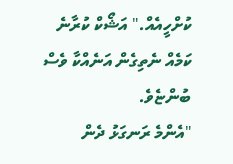ކުށްހީއެއް." އަޝޯކް ކުރާނެ ކަމެއް ނެތިގެން އަނެއްކާ ވެސް ބުންޏެވެ.
"އެންމެ ރަނގަޅު ދެން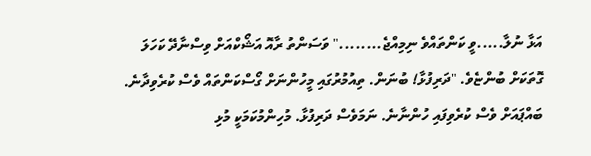އަޅާ ނުލާ.....ވީ ކަންތައްވެ ނިމިއްޖެ........" ވަސަންތު ރާއޮ އަޝޯކްއަށް ވިސްނާދޭ ކަހަލަ ގޮތަކަށް ބުންޏެވެ. "ދަރިފުޅާ! ބުނަން. ތިއުމުރުގައި މީހުންނަށް ގޯސްކަންތައް ވެސް ކުރެވިދާނެ. ބައްޕައަށް ވެސް ކުރެވިފައި ހުންނާނެ. ނަމަވެސް ދަރިފުޅާ. މުހިންމުކަމަކީ މުޅި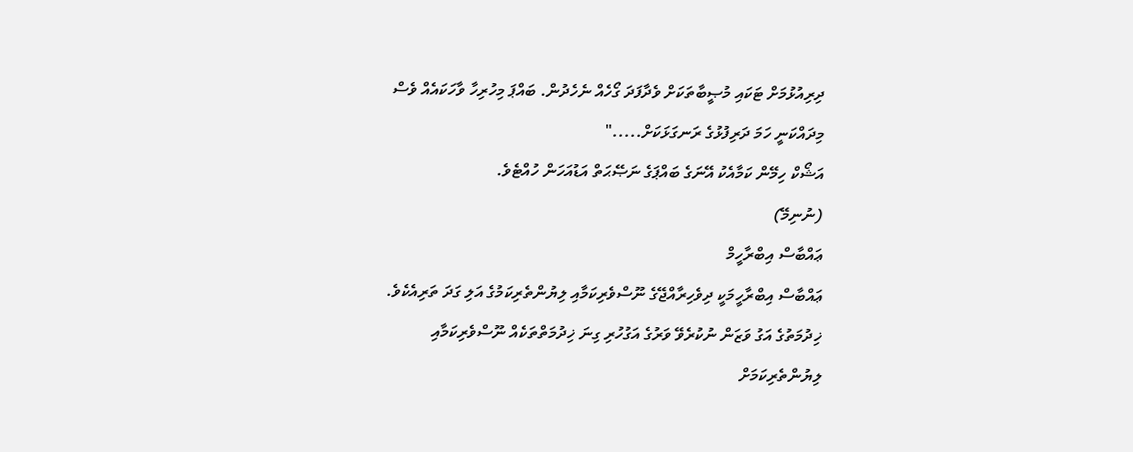ދިރިއުޅުމަށް ޓަކައި މުޞީބާތަކަށް ވެދާފަދަ ގޯހެއް ނެހެދުން. ބައްޕަ މިހުރިހާ ވާހަކައެއް ވެސް މިދައްކަނީ ހަމަ ދަރިފުޅުގެ ރަނގަޅަކަށް....."
އަޝޯކް ހިމޭން ކަމާއެކު އޭނަގެ ބައްޕަގެ ނަޞޭޙަތް އަޑުއަހަން ހުއްޓެވެ.
(ނުނިމޭ)
ޢައްބާސް އިބްރާހީމް
ޢައްބާސް އިބްރާހީމަކީ ދިވެހިރާއްޖޭގެ ނޫސްވެރިކަމާއި ލިޔުންތެރިކަމުގެ އަލި ގަދަ ތަރިއެކެވެ. ޚިދުމަތުގެ އަގު ވަޒަން ނުކުރެވޭ ވަރުގެ އަގުހުރި ގިނަ ޚިދުމަތްތަކެއް ނޫސްވެރިކަމާއި ލިޔުންތެރިކަމަށް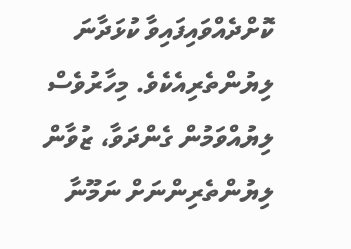ކޮށްދެއްވައިފައިވާ ކުޅަދާނަ ލިޔުންތެރިއެކެވެ. މިހާރުވެސް ލިޔުއްވަމުން ގެންދަވާ، ޒުވާން ލިޔުންތެރިންނަށް ނަމޫނާ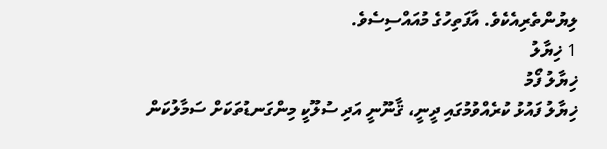ލިޔުންތެރިއެކެވެ. އާފަތިހުގެ މުއައްސިސެވެ.
1 ޚިޔާލު
ޚިޔާލު ފޯމު
ޚިޔާލު ފައުޅު ކުރެއްވުމުގައި ދީނީ، ޤާނޫނީ އަދި ސުލޫކީ މިންގަނޑުތަކަށް ސަމާލުކަން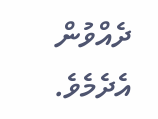ދެއްވުން އެދެމެވެ.